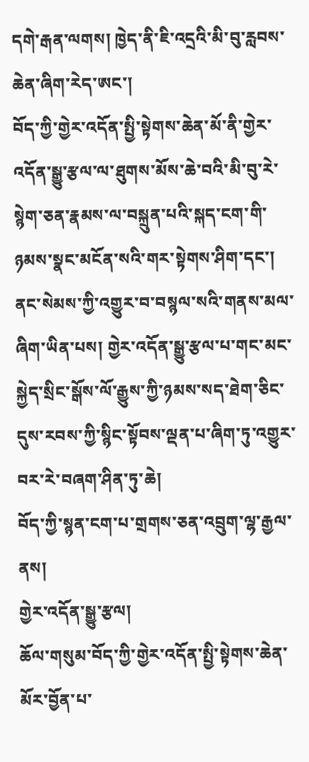དགེ་རྒན་ལགས། ཁྱེད་ནི་ཇི་འདྲའི་མི་བུ་རླབས་ཆེན་ཞིག་རེད་ཨང་།
བོད་ཀྱི་གྱེར་འདོན་སྤྱི་སྟེགས་ཆེན་མོ་ནི་གྱེར་འདོན་སྒྱུ་རྩལ་ལ་ཐུགས་མོས་ཆེ་བའི་མི་བུ་རེ་སྙེག་ཅན་རྣམས་ལ་བསྐྲུན་པའི་སྐད་ངག་གི་ཉམས་སྣང་མངོན་སའི་གར་སྟེགས་ཤིག་དང་། ནང་སེམས་ཀྱི་འགྱུར་བ་བསྙལ་སའི་གནས་མལ་ཞིག་ཡིན་པས། གྱེར་འདོན་སྒྱུ་རྩལ་པ་གང་མང་སྐྱེད་སྲིང་སྒོས་ལོ་རྒྱུས་ཀྱི་ཉམས་སད་ཐེག་ཅིང་དུས་རབས་ཀྱི་སྙིང་སྟོབས་ལྡན་པ་ཞིག་ཏུ་འགྱུར་བར་རེ་བཞག་ཤིན་ཏུ་ཆེ།
བོད་ཀྱི་སྙན་ངག་པ་གྲགས་ཅན་འབྲུག་ལྷ་རྒྱལ་ནས།
གྱེར་འདོན་སྒྱུ་རྩལ།
ཆོལ་གསུམ་བོད་ཀྱི་གྱེར་འདོན་སྤྱི་སྟེགས་ཆེན་མོར་བྱོན་པ་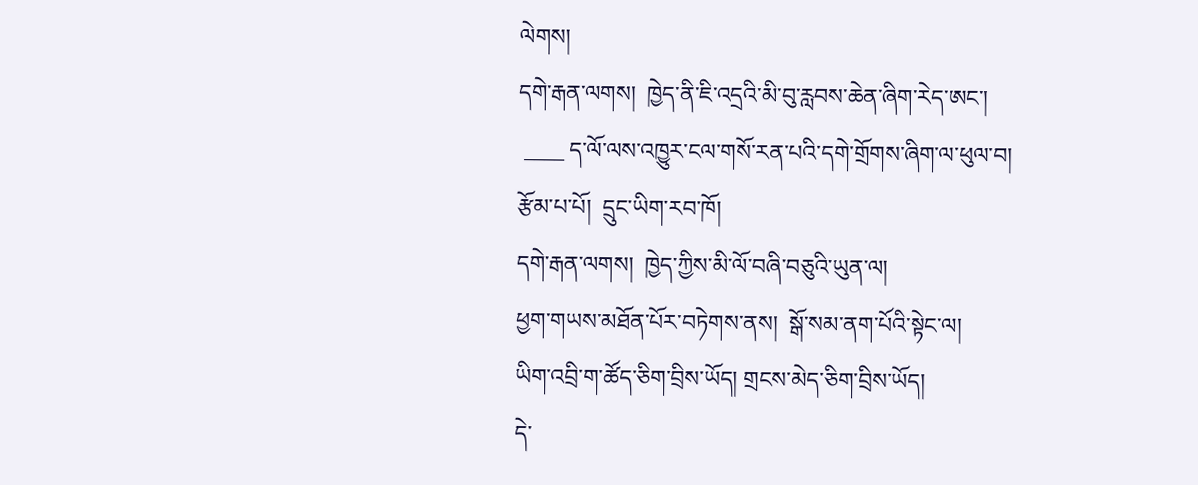ལེགས།
དགེ་རྒན་ལགས།  ཁྱེད་ནི་ཇི་འདྲའི་མི་བུ་རླབས་ཆེན་ཞིག་རེད་ཨང་།
 ____ ད་ལོ་ལས་འཁྱུར་ངལ་གསོ་རན་པའི་དགེ་གྲོགས་ཞིག་ལ་ཕུལ་བ།
རྩོམ་པ་པོ།  དྲུང་ཡིག་རབ་ཁོ།
དགེ་རྒན་ལགས།  ཁྱེད་ཀྱིས་མི་ལོ་བཞི་བཅུའི་ཡུན་ལ།
ཕྱག་གཡས་མཐོན་པོར་བཏེགས་ནས།  སྒོ་སམ་ནག་པོའི་སྟེང་ལ།
ཡིག་འབྲི་ག་ཚོད་ཅིག་བྲིས་ཡོད། གྲངས་མེད་ཅིག་བྲིས་ཡོད།
དེ་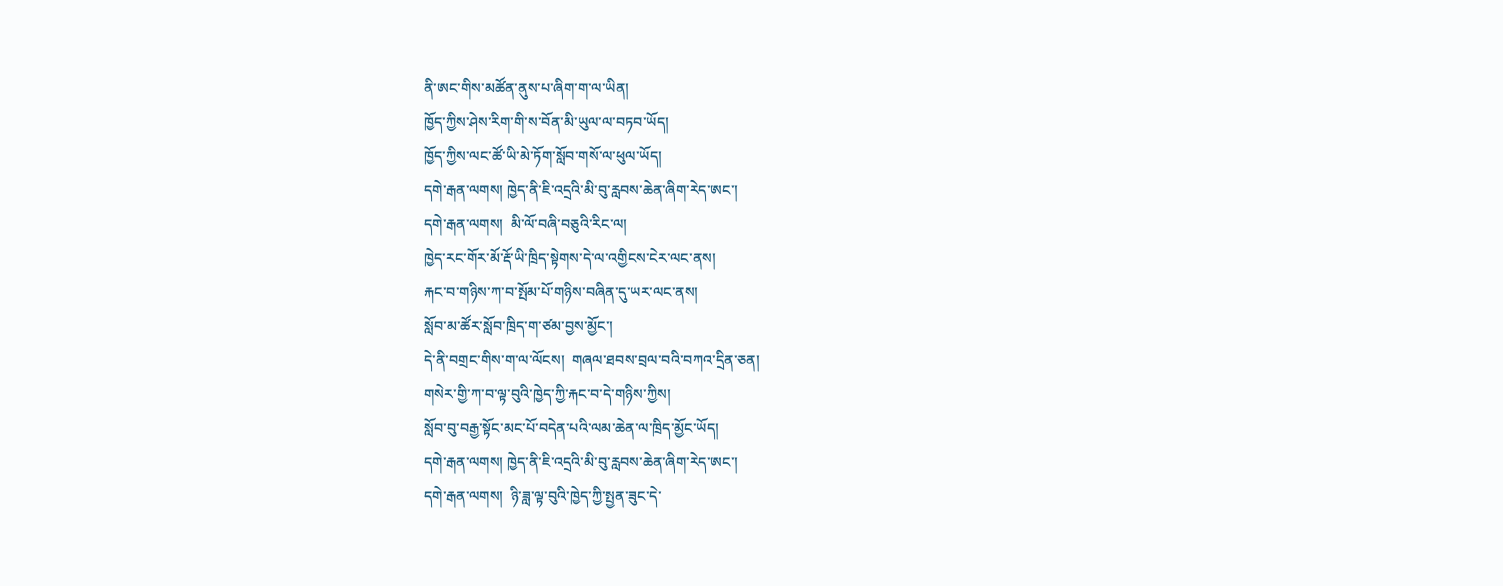ནི་ཨང་གིས་མཚོན་ནུས་པ་ཞིག་ག་ལ་ཡིན།
ཁྱོད་ཀྱིས་ཤེས་རིག་གི་ས་བོན་མི་ཡུལ་ལ་བཏབ་ཡོད།
ཁྱོད་ཀྱིས་ལང་ཚོ་ཡི་མེ་ཏོག་སློབ་གསོ་ལ་ཕུལ་ཡོད།
དགེ་རྒན་ལགས། ཁྱེད་ནི་ཇི་འདྲའི་མི་བུ་རླབས་ཆེན་ཞིག་རེད་ཨང་།
དགེ་རྒན་ལགས།  མི་ལོ་བཞི་བཅུའི་རིང་ལ།
ཁྱེད་རང་གོར་མོ་རྡོ་ཡི་ཁྲིད་སྟེགས་དེ་ལ་འགྱིངས་ངེར་ལང་ནས།
རྐང་བ་གཉིས་ཀ་བ་སྤོམ་པོ་གཉིས་བཞིན་དུ་ཡར་ལང་ནས།
སློབ་མ་ཚོར་སློབ་ཁྲིད་ག་ཙམ་བྱས་མྱོང་།
དེ་ནི་བགྲང་གིས་ག་ལ་ལོངས།  གཞལ་ཐབས་བྲལ་བའི་བཀའ་དྲིན་ཅན།
གསེར་གྱི་ཀ་བ་ལྟ་བུའི་ཁྱེད་ཀྱི་རྐང་བ་དེ་གཉིས་ཀྱིས།
སློབ་བུ་བརྒྱ་སྟོང་མང་པོ་བདེན་པའི་ལམ་ཆེན་ལ་ཁྲིད་མྱོང་ཡོད།
དགེ་རྒན་ལགས། ཁྱེད་ནི་ཇི་འདྲའི་མི་བུ་རླབས་ཆེན་ཞིག་རེད་ཨང་།
དགེ་རྒན་ལགས།  ཉི་ཟླ་ལྟ་བུའི་ཁྱེད་ཀྱི་སྤྱན་ཟུང་དེ་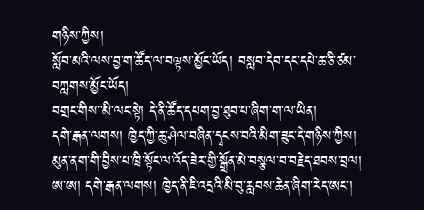གཉིས་ཀྱིས།
སློབ་མའི་ལས་བྱ་ག་ཚོད་ལ་བལྟས་མྱོང་ཡོད། བསླབ་དེབ་དང་དཔེ་ཆ་ཅི་ཙམ་བཀླགས་མྱོང་ཡོད།
བགྲང་གིས་་མི་ལང་སྟེ། དེ་ནི་ཚོད་དཔག་བྱ་ཐུབ་པ་ཞིག་ག་ལ་ཡིན།
དགེ་རྒན་ལགས། ཁྱེད་ཀྱི་ཆུ་ཤེལ་བཞིན་དྭངས་བའི་མིག་ཟུང་དེ་གཉིས་ཀྱིས།
མུན་ནག་གི་བྱིས་པ་ཁྲི་སྟོང་ལ་འོད་ཟེར་གྱི་སྒྲོན་མེ་བསྩལ་བ་བརྗེད་ཐབས་བྲལ།
ཨ་ཨ། དགེ་རྒན་ལགས། ཁྱེད་ནི་ཇི་འདྲའི་མི་བུ་རླབས་ཆེན་ཞིག་རེད་ཨང་།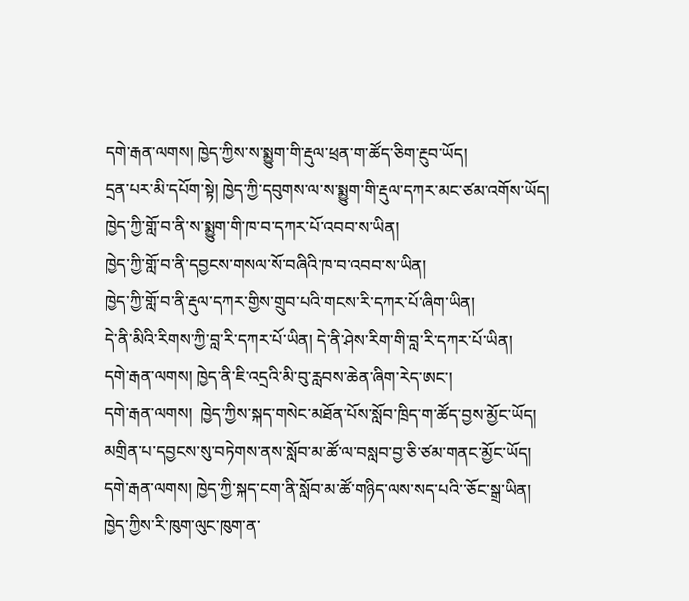དགེ་རྒན་ལགས། ཁྱེད་ཀྱིས་ས་སྨྱུག་གི་རྡུལ་ཕྲན་ག་ཚོད་ཅིག་རྔུབ་ཡོད།
དྲན་པར་མི་དཔོག་སྟེ། ཁྱེད་ཀྱི་དབུགས་ལ་ས་སྨྱུག་གི་རྡུལ་དཀར་མང་ཙམ་འགོས་ཡོད།
ཁྱེད་ཀྱི་གློ་བ་ནི་ས་སྨྱུག་གི་ཁ་བ་དཀར་པོ་འབབ་ས་ཡིན།
ཁྱེད་ཀྱི་གློ་བ་ནི་དབྱངས་གསལ་སོ་བཞིའི་ཁ་བ་འབབ་ས་ཡིན།
ཁྱེད་ཀྱི་གློ་བ་ནི་རྡུལ་དཀར་གྱིས་གྲུབ་པའི་གངས་རི་དཀར་པོ་ཞིག་ཡིན།
དེ་ནི་མིའི་རིགས་ཀྱི་བླ་རི་དཀར་པོ་ཡིན། དེ་ནི་ཤེས་རིག་གི་བླ་རི་དཀར་པོ་ཡིན།
དགེ་རྒན་ལགས། ཁྱེད་ནི་ཇི་འདྲའི་མི་བུ་རླབས་ཆེན་ཞིག་རེད་ཨང་།
དགེ་རྒན་ལགས།  ཁྱེད་ཀྱིས་སྐད་གསེང་མཐོན་པོས་སློབ་ཁྲིད་ག་ཚོད་བྱས་མྱོང་ཡོད།
མགྲིན་པ་དབྱངས་སུ་བཏེགས་ནས་སློབ་མ་ཚོ་ལ་བསླབ་བྱ་ཅི་ཙམ་གནང་མྱོང་ཡོད།
དགེ་རྒན་ལགས། ཁྱེད་ཀྱི་སྐད་ངག་ནི་སློབ་མ་ཚོ་གཉིད་ལས་སད་པའི་་ཅོང་སྒྲ་ཡིན།
ཁྱེད་ཀྱིས་རི་ཁུག་ལུང་ཁུག་ན་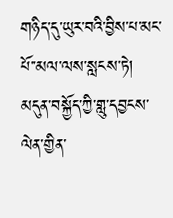གཉིད་དུ་ཡུར་བའི་བྱིས་པ་མང་པོ་་མལ་ལས་སླངས་ཏེ།
མདུན་བསྐྱོད་ཀྱི་གླུ་དབྱངས་ལེན་གྱིན་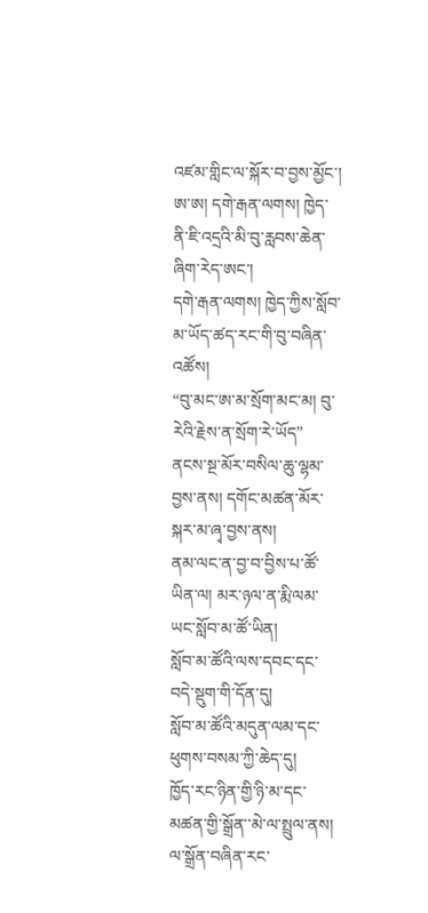འཛམ་གླིང་ལ་སྐོར་བ་བྱས་མྱོང་།
ཨ་ཨ། དགེ་རྒན་ལགས། ཁྱེད་ནི་ཇི་འདྲའི་མི་བུ་རླབས་ཆེན་ཞིག་རེད་ཨང་།
དགེ་རྒན་ལགས། ཁྱེད་ཀྱིས་སློབ་མ་ཡོད་ཚད་རང་གི་བུ་བཞིན་འཚོས།
“བུ་མང་ཨ་མ་སྲོག་མང་མ། བུ་རེའི་རྗེས་ན་སྲོག་རེ་ཡོད”
ནངས་སྔ་མོར་བསིལ་ཆུ་ལྷམ་བྱས་ནས། དགོང་མཚན་མོར་སྐར་མ་ཞྭ་བྱས་ནས།
ནམ་ལང་ན་བྱ་བ་བྱིས་པ་ཚོ་ཡིན་ལ། མར་ཉལ་ན་རྨི་ལམ་ཡང་སློབ་མ་ཚོ་ཡིན།
སློབ་མ་ཚོའི་ལས་དབང་དང་བདེ་སྡུག་གི་དོན་དུ།
སློབ་མ་ཚོའི་མདུན་ལམ་དང་ཕུགས་བསམ་ཀྱི་ཆེད་དུ།
ཁྱོད་རང་ཉིན་གྱི་ཉི་མ་དང་མཚན་གྱི་སྒྲོན་་མེ་ལ་སྤྲུལ་ནས།
ལ་སྒྲོན་བཞིན་རང་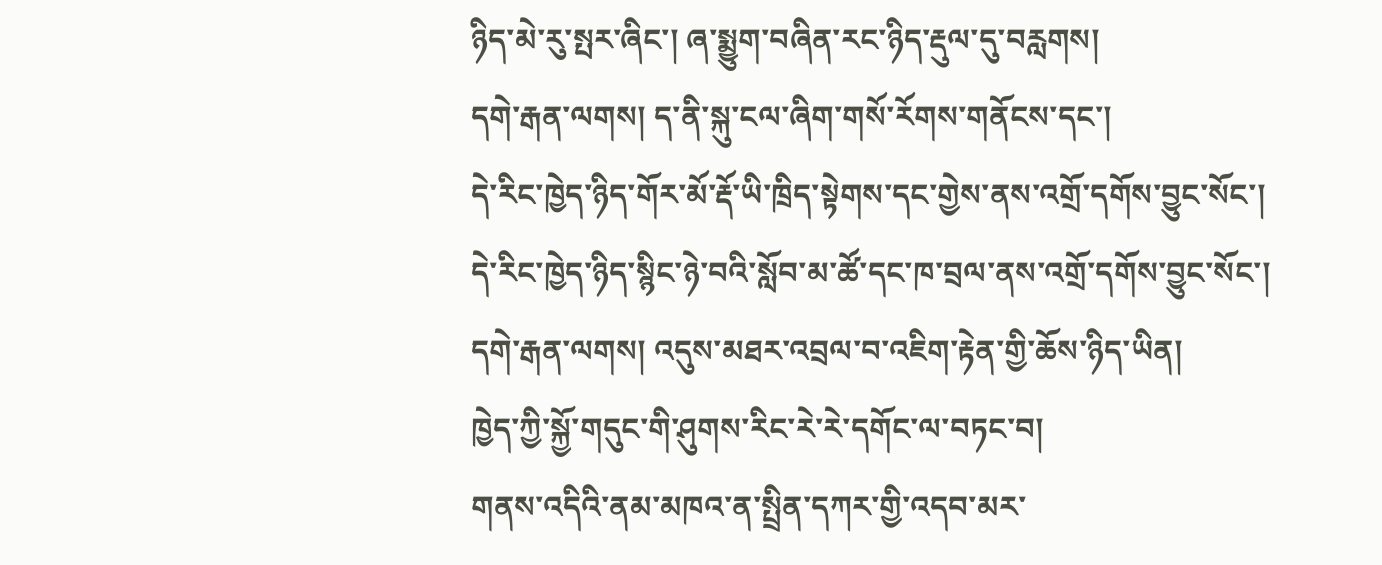ཉིད་མེ་རུ་སྤར་ཞིང་། ཞ་སྨྱུག་བཞིན་རང་ཉིད་རྡུལ་དུ་བརླགས།
དགེ་རྒན་ལགས། ད་ནི་སྐུ་ངལ་ཞིག་གསོ་རོགས་གནོངས་དང་།
དེ་རིང་ཁྱེད་ཉིད་གོར་མོ་རྡོ་ཡི་ཁྲིད་སྟེགས་དང་གྱེས་ནས་འགྲོ་དགོས་བྱུང་སོང་།
དེ་རིང་ཁྱེད་ཉིད་སྙིང་ཉེ་བའི་སློབ་མ་ཚོ་དང་ཁ་བྲལ་ནས་འགྲོ་དགོས་བྱུང་སོང་།
དགེ་རྒན་ལགས། འདུས་མཐར་འབྲལ་བ་འཇིག་རྟེན་གྱི་ཆོས་ཉིད་ཡིན།
ཁྱེད་ཀྱི་སྐྱོ་གདུང་གི་ཤུགས་རིང་རེ་རེ་དགོང་ལ་བཏང་བ།
གནས་འདིའི་ནམ་མཁའ་ན་སྤྲིན་དཀར་གྱི་འདབ་མར་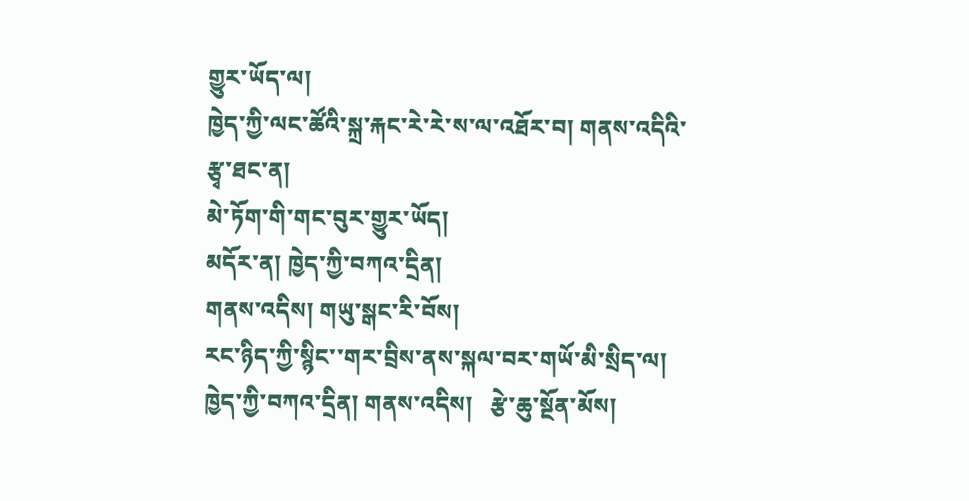གྱུར་ཡོད་ལ།
ཁྱེད་ཀྱི་ལང་ཚོའི་སྐྲ་རྐང་རེ་རེ་ས་ལ་འཐོར་བ། གནས་འདིའི་རྩྭ་ཐང་ན།
མེ་ཏོག་གི་གང་བུར་གྱུར་ཡོད།
མདོར་ན། ཁྱེད་ཀྱི་བཀའ་དྲིན།
གནས་འདིས། གཡུ་སྒང་རི་བོས།
རང་ཉིད་ཀྱི་སྙིང་་གར་བྲིས་ནས་སྐལ་བར་གཡོ་མི་སྲིད་ལ།
ཁྱེད་ཀྱི་བཀའ་དྲིན། གནས་འདིས།   རྩེ་ཆུ་སྔོན་མོས།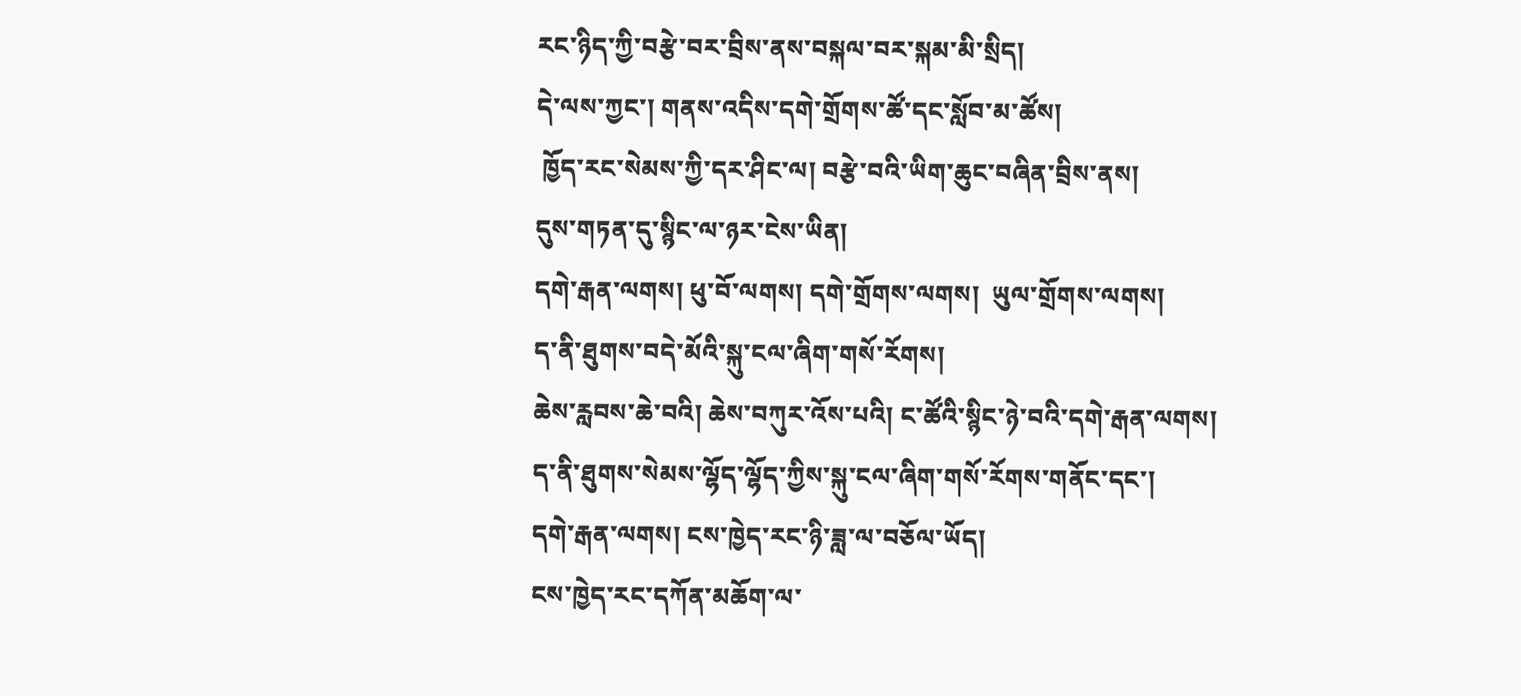རང་ཉིད་ཀྱི་བརྩེ་བར་བྲིས་ནས་བསྐལ་བར་སྐམ་མི་སྲིད།
དེ་ལས་ཀྱང་། གནས་འདིས་དགེ་གྲོགས་ཚོ་དང་སློབ་མ་ཚོས།
 ཁྱོད་རང་སེམས་ཀྱི་དར་ཤིང་ལ། བརྩེ་བའི་ཡིག་ཆུང་བཞིན་བྲིས་ནས།
དུས་གཏན་དུ་སྙིང་ལ་ཉར་ངེས་ཡིན།
དགེ་རྒན་ལགས། ཕུ་བོ་ལགས། དགེ་གྲོགས་ལགས།  ཡུལ་གྲོགས་ལགས།
ད་ནི་ཐུགས་བདེ་མོའི་སྐུ་ངལ་ཞིག་གསོ་རོགས།
ཆེས་རླབས་ཆེ་བའི། ཆེས་བཀུར་འོས་པའི། ང་ཚོའི་སྙིང་ཉེ་བའི་དགེ་རྒན་ལགས།
ད་ནི་ཐུགས་སེམས་ལྷོད་ལྷོད་ཀྱིས་སྐུ་ངལ་ཞིག་གསོ་རོགས་གནོང་དང་།
དགེ་རྒན་ལགས། ངས་ཁྱེད་རང་ཉི་ཟླ་ལ་བཅོལ་ཡོད།
ངས་ཁྱེད་རང་དཀོན་མཆོག་ལ་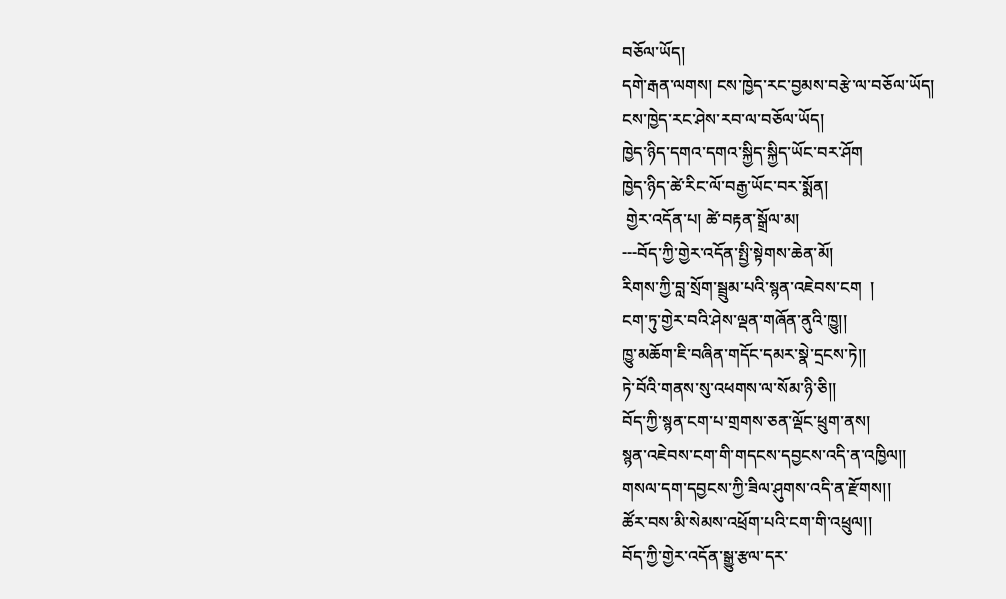བཅོལ་ཡོད།
དགེ་རྒན་ལགས། ངས་ཁྱེད་རང་བྱམས་བརྩེ་ལ་བཅོལ་ཡོད།
ངས་ཁྱེད་རང་ཤེས་རབ་ལ་བཅོལ་ཡོད།
ཁྱེད་ཉིད་དགའ་དགའ་སྐྱིད་སྐྱིད་ཡོང་བར་ཤོག
ཁྱེད་ཉིད་ཚེ་རིང་ལོ་བརྒྱ་ཡོང་བར་སྨོན།
 གྱེར་འདོན་པ། ཚེ་བརྟན་སྒྲོལ་མ།
---བོད་ཀྱི་གྱེར་འདོན་སྤྱི་སྟེགས་ཆེན་མོ།
རིགས་ཀྱི་བླ་སྲོག་སྦྲུམ་པའི་སྙན་འཇེབས་ངག  །
ངག་ཏུ་གྱེར་བའི་ཤེས་ལྡན་གཞོན་ནུའི་ཁྱུ།།
ཁྱུ་མཆོག་ཇི་བཞིན་གདོང་དམར་སྣེ་དྲངས་ཏེ།།
ཏེ་བོའི་གནས་སུ་འཕགས་ལ་སོམ་ཉི་ཅི།།
བོད་ཀྱི་སྙན་ངག་པ་གྲགས་ཅན་ལྡོང་ཕྲུག་ནས།
སྙན་འཇེབས་ངག་གི་གདངས་དབྱངས་འདི་ན་འཁྱིལ།།
གསལ་དག་དབྱངས་ཀྱི་ཟིལ་ཤུགས་འདི་ན་རྫོགས།།
ཚོར་བས་མི་སེམས་འཕྲོག་པའི་ངག་གི་འཕྲུལ།།
བོད་ཀྱི་གྱེར་འདོན་སྒྱུ་རྩལ་དར་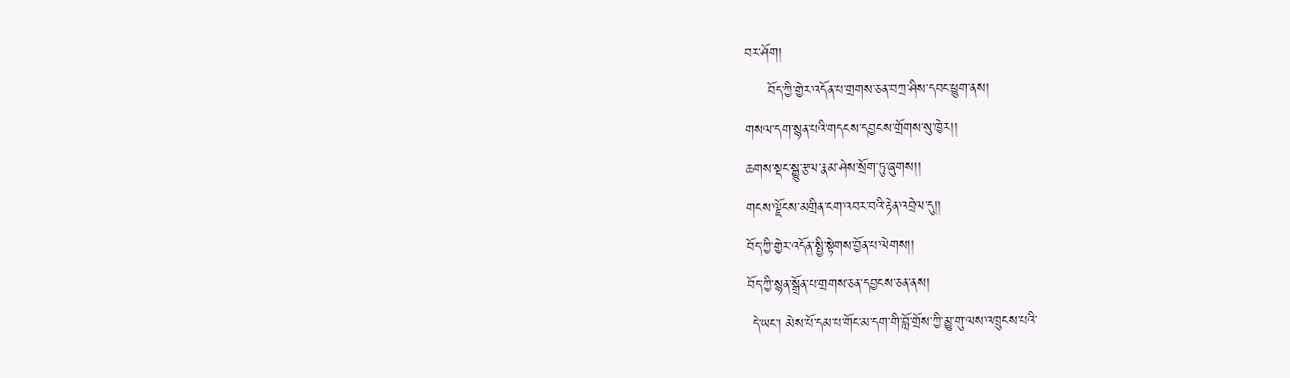བར་ཤོག།
     བོད་ཀྱི་གྱེར་འདོན་པ་གྲགས་ཅན་བཀྲ་ཤིས་དབང་ཕྱུག་ནས།
གསལ་དག་སྙན་པའི་གདངས་དབྱངས་གྲོགས་སུ་ཁྱེར།།
ཆགས་སྡང་སྒྱུ་རྩལ་རྣམ་ཤེས་སྲོག་ཏུ་ཞུགས།།
གངས་ལྗོངས་མགྲིན་ངག་འབར་བའི་རྟེན་འབྲེལ་དུ།།
བོད་ཀྱི་གྱེར་འདོན་སྤྱི་སྟེགས་བྱོན་པ་ལེགས།།
བོད་ཀྱི་སྙན་སྒྲོན་པ་གྲགས་ཅན་དབྱངས་ཅན་ནས།
 དེ་ཡང་། མེས་པོ་དམ་པ་གོང་མ་དག་གི་བློ་གྲོས་ཀྱི་མྱུ་གུ་ལས་འཁྲུངས་པའི་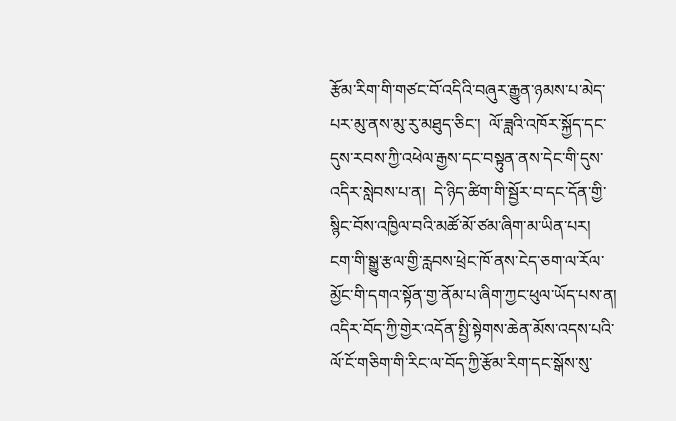རྩོམ་རིག་གི་གཙང་བོ་འདིའི་བཞུར་རྒྱུན་ཉམས་པ་མེད་པར་མུ་ནས་མུ་རུ་མཐུད་ཅིང་།  ལོ་ཟླའི་འཁོར་སྐྱོད་དང་དུས་རབས་ཀྱི་འཕེལ་རྒྱས་དང་བསྟུན་ནས་དེང་གི་དུས་འདིར་སླེབས་པ་ན།  དེ་ཉིད་ཚིག་གི་སྦྱོར་བ་དང་དོན་གྱི་སྙིང་བོས་འཁྱིལ་བའི་མཚོ་མོ་ཙམ་ཞིག་མ་ཡིན་པར།  ངག་གི་སྒྱུ་རྩལ་གྱི་རླབས་ཕྲེང་ཁོ་ནས་ངེད་ཅག་ལ་རོལ་མྱོང་གི་དགའ་སྟོན་གྱ་ནོམ་པ་ཞིག་ཀྱང་ཕུལ་ཡོད་པས་ན།  འདིར་བོད་ཀྱི་གྱེར་འདོན་སྤྱི་སྟེགས་ཆེན་མོས་འདས་པའི་ལོ་ངོ་གཅིག་གི་རིང་ལ་བོད་ཀྱི་རྩོམ་རིག་དང་སྒོས་སུ་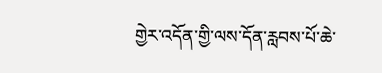གྱེར་འདོན་གྱི་ལས་དོན་རླབས་པོ་ཆེ་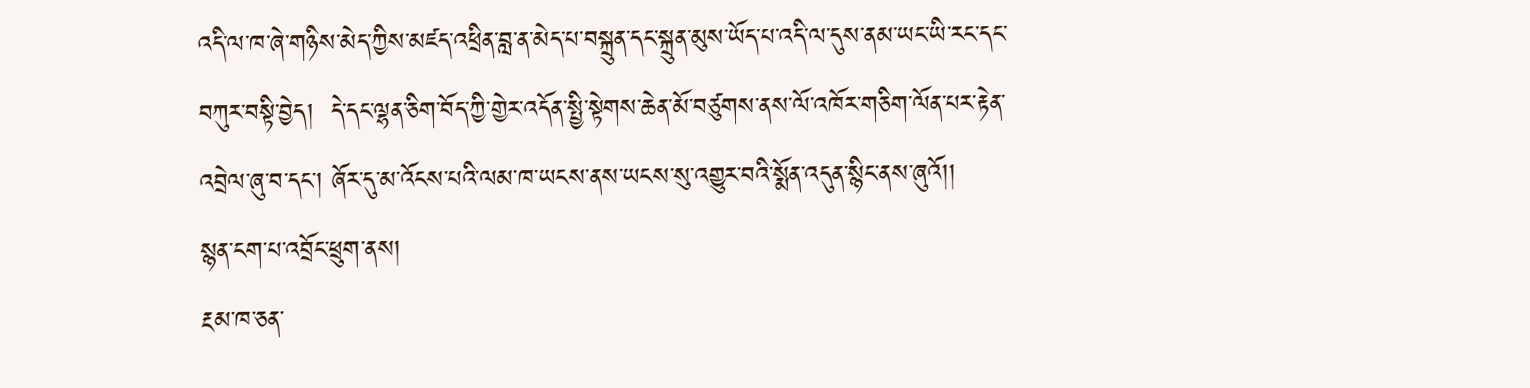འདི་ལ་ཁ་ཞེ་གཉིས་མེད་ཀྱིས་མཛད་འཕྲིན་བླ་ན་མེད་པ་བསྐྲུན་དང་སྐྲུན་མུས་ཡོད་པ་འདི་ལ་དུས་ནམ་ཡང་ཡི་རང་དང་བཀུར་བསྟི་བྱེད།  དེ་དང་ལྷན་ཅིག་བོད་ཀྱི་གྱེར་འདོན་སྤྱི་སྟེགས་ཆེན་མོ་བཙུགས་ནས་ལོ་འཁོར་གཅིག་ལོན་པར་རྟེན་འབྲེལ་ཞུ་བ་དང་། ཞོར་དུ་མ་འོངས་པའི་ལམ་ཁ་ཡངས་ནས་ཡངས་སུ་འགྱུར་བའི་སྨོན་འདུན་སྙིང་ནས་ཞུའོ།།
སྙན་ངག་པ་འབྲོང་ཕྲུག་ནས།
རྔམ་ཁ་ཅན་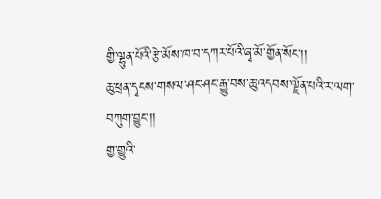གྱི་ལྷུན་པོའི་རྩེ་མོས་ཁ་བ་དཀར་པོའི་ཞྭ་མོ་གྱོན་སོང་།།
ཆུ་ཕྲན་དྭངས་གསལ་ཤང་ཤང་རྒྱུ་བས་ཆུ་འདབས་ལྗོན་པའི་ར་ལག་བཀུག་བྱུང་།།
གྱ་གྱུའི་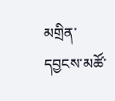མགྲིན་དབྱངས་མཚོ་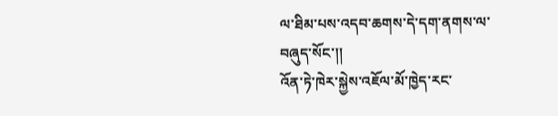ལ་ཐིམ་པས་འདབ་ཆགས་དེ་དག་ནགས་ལ་བཞུད་སོང་།།
འོན་ཏེ་ཁེར་སྐྱེས་འཇོལ་མོ་ཁྱེད་རང་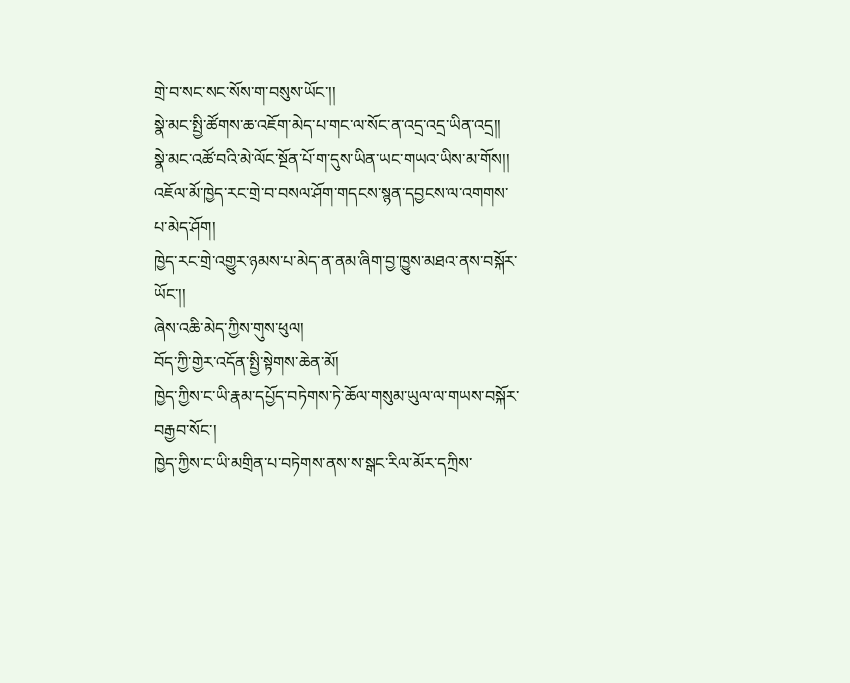གྲེ་བ་སང་སང་སོས་ག་བསུས་ཡོང་།།
སྣེ་མང་སྤྱི་ཚོགས་ཆ་འཇོག་མེད་པ་གང་ལ་སོང་ན་འདྲ་འདྲ་ཡིན་འདྲ།།
སྣེ་མང་འཚོ་བའི་མེ་ལོང་སྔོན་པོ་ག་དུས་ཡིན་ཡང་གཡའ་ཡིས་མ་གོས།།
འཇོལ་མོ་ཁྱེད་རང་གྲེ་བ་བསལ་ཤོག་གདངས་སྙན་དབྱངས་ལ་འགགས་པ་མེད་ཤོག།
ཁྱེད་རང་གྲེ་འགྱུར་ཉམས་པ་མེད་ན་ནམ་ཞིག་བྱ་ཁྱུས་མཐའ་ནས་བསྐོར་ཡོང་།།
ཞེས་འཆི་མེད་ཀྱིས་གུས་ཕུལ།
བོད་ཀྱི་གྱེར་འདོན་སྤྱི་སྟེགས་ཆེན་མོ།
ཁྱེད་ཀྱིས་ང་ཡི་རྣམ་དཔྱོད་བཏེགས་ཏེ་ཆོལ་གསུམ་ཡུལ་ལ་གཡས་བསྐོར་བརྒྱབ་སོང་།
ཁྱེད་ཀྱིས་ང་ཡི་མགྲིན་པ་བཏེགས་ནས་ས་སྒང་རིལ་མོར་དཀྲིས་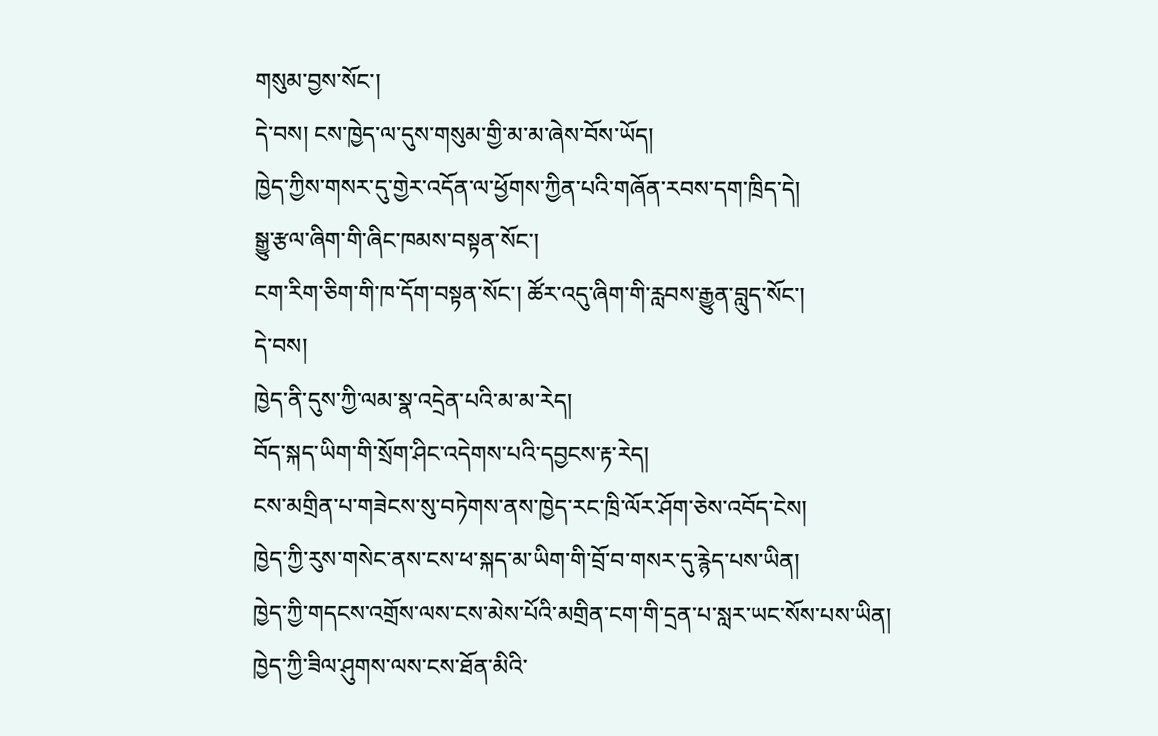གསུམ་བྱས་སོང་།
དེ་བས། ངས་ཁྱེད་ལ་དུས་གསུམ་གྱི་མ་མ་ཞེས་བོས་ཡོད།
ཁྱེད་ཀྱིས་གསར་དུ་གྱེར་འདོན་ལ་ཕྱོགས་ཀྱིན་པའི་གཞོན་རབས་དག་ཁྲིད་དེ།
སྒྱུ་རྩལ་ཞིག་གི་ཞིང་ཁམས་བསྟན་སོང་།
ངག་རིག་ཅིག་གི་ཁ་དོག་བསྟན་སོང་། ཚོར་འདུ་ཞིག་གི་རླབས་རྒྱུན་བླུད་སོང་།
དེ་བས།
ཁྱེད་ནི་དུས་ཀྱི་ལམ་སྣ་འདྲེན་པའི་མ་མ་རེད།
བོད་སྐད་ཡིག་གི་སྲོག་ཤིང་འདེགས་པའི་དབྱངས་རྟ་རེད།
ངས་མགྲིན་པ་གཟེངས་སུ་བཏེགས་ནས་ཁྱེད་རང་ཁྲི་ལོར་ཤོག་ཅེས་འབོད་ངེས།
ཁྱེད་ཀྱི་རུས་གསེང་ནས་ངས་ཕ་སྐད་མ་ཡིག་གི་བྲོ་བ་གསར་དུ་རྙེད་པས་ཡིན།
ཁྱེད་ཀྱི་གདངས་འགྲོས་ལས་ངས་མེས་པོའི་མགྲིན་ངག་གི་དྲན་པ་སླར་ཡང་སོས་པས་ཡིན།
ཁྱེད་ཀྱི་ཟིལ་ཤུགས་ལས་ངས་ཐོན་མིའི་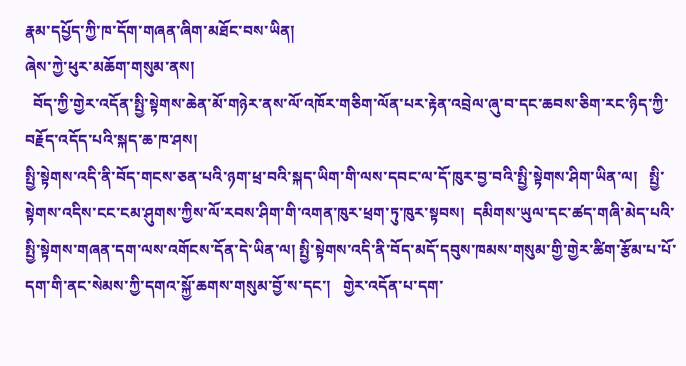རྣམ་དཔྱོད་ཀྱི་ཁ་དོག་གཞན་ཞིག་མཐོང་བས་ཡིན།
ཞེས་ཀྱེ་ཕུར་མཆོག་གསུམ་ནས།
  བོད་ཀྱི་གྱེར་འདོན་སྤྱི་སྟེགས་ཆེན་མོ་གཉེར་ནས་ལོ་འཁོར་གཅིག་ལོན་པར་རྟེན་འབྲེལ་ཞུ་བ་དང་ཆབས་ཅིག་རང་ཉིད་ཀྱི་བརྗོད་འདོད་པའི་སྐད་ཆ་ཁ་ཤས།
སྤྱི་སྟེགས་འདི་ནི་བོད་གངས་ཅན་པའི་ཉག་ཕྲ་བའི་སྐད་ཡིག་གི་ལས་དབང་ལ་དོ་ཁུར་བྱ་བའི་སྤྱི་སྟེགས་ཤིག་ཡིན་ལ།   སྤྱི་སྟེགས་འདིས་ངང་ངམ་ཤུགས་ཀྱིས་ལོ་རབས་ཤིག་གི་འགན་ཁུར་ཕྲག་ཏུ་ཁུར་སྟབས།  དམིགས་ཡུལ་དང་ཚད་གཞི་མེད་པའི་སྤྱི་སྟེགས་གཞན་དག་ལས་འགོངས་དོན་དེ་ཡིན་ལ། སྤྱི་སྟེགས་འདི་ནི་བོད་མདོ་དབུས་ཁམས་གསུམ་གྱི་གྱེར་ཚིག་རྩོམ་པ་པོ་དག་གི་ནང་སེམས་ཀྱི་དགའ་སྐྱོ་ཆགས་གསུམ་བྱོ་ས་དང་།   གྱེར་འདོན་པ་དག་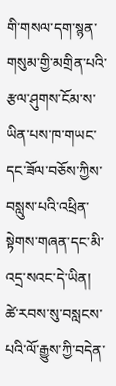གི་གསལ་དག་སྙན་གསུམ་གྱི་མགྲིན་པའི་རྩལ་ཤུགས་ངོམ་ས་ཡིན་པས་ཁ་གཡང་དང་ཟོལ་བཅོས་ཀྱིས་བསླུས་པའི་འཕྲིན་སྟེགས་གཞན་དང་མི་འདྲ་སའང་དེ་ཡིན།   ཚེ་རབས་སུ་བསླངས་པའི་ལོ་རྒྱུས་ཀྱི་བདེན་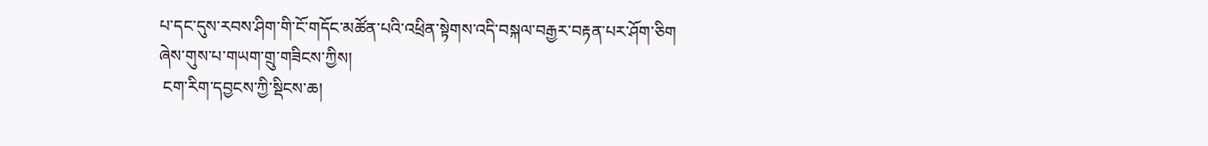པ་དང་དུས་རབས་ཤིག་གི་ངོ་གདོང་མཚོན་པའི་འཕྲིན་སྟེགས་འདི་བསྐལ་བརྒྱར་བརྟན་པར་ཤོག་ཅིག
ཞེས་གུས་པ་གཡག་གྲུ་གཟིངས་ཀྱིས།
 ངག་རིག་དབྱངས་ཀྱི་སྡིངས་ཆ།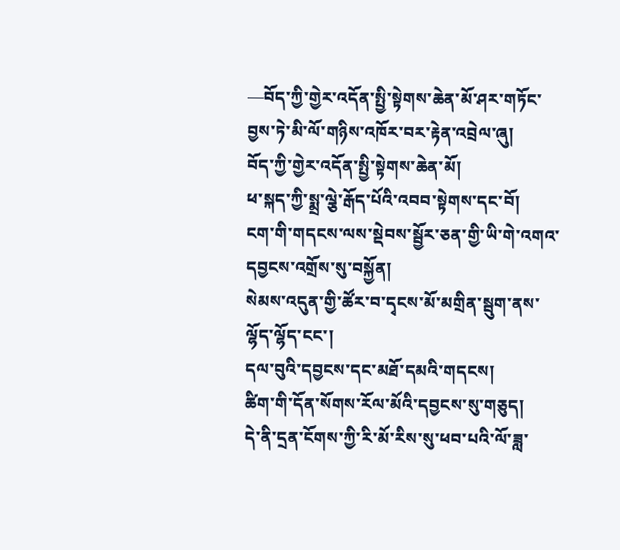—བོད་ཀྱི་གྱེར་འདོན་སྤྱི་སྟེགས་ཆེན་མོ་ཤར་གཏོང་བྱས་ཏེ་མི་ལོ་གཉིས་འཁོར་བར་རྟེན་འབྲེལ་ཞུ།
བོད་ཀྱི་གྱེར་འདོན་སྤྱི་སྟེགས་ཆེན་མོ།
ཕ་སྐད་ཀྱི་སྨྲ་ལྕེ་རྒོད་པོའི་འབབ་སྟེགས་དང་བོ།
ངག་གི་གདངས་ལས་སྡེབས་སྦྱོར་ཅན་གྱི་ཡི་གེ་འགའ་དབྱངས་འགྲོས་སུ་བསྐྱོན།
སེམས་འདུན་གྱི་ཚོར་བ་དྭངས་མོ་མགྲིན་སྦུག་ནས་ལྷོད་ལྷོད་ངང་།
དལ་བུའི་དབྱངས་དང་མཐོ་དམའི་གདངས།
ཚིག་གི་དོན་སོགས་རོལ་མོའི་དབྱངས་སུ་གཅུད།
དེ་ནི་དྲན་ངོགས་ཀྱི་རི་མོ་རིས་སུ་ཕབ་པའི་ལོ་ཟླ་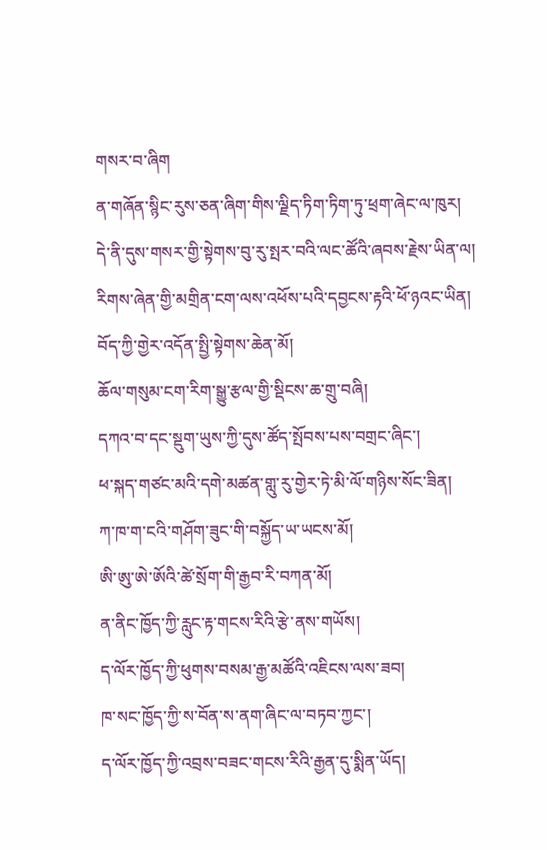གསར་བ་ཞིག
ན་གཞོན་སྙིང་རུས་ཅན་ཞིག་གིས་ལྗིད་ཏིག་ཏིག་ཏུ་ཕྲག་ཞེང་ལ་ཁུར།
དེ་ནི་དུས་གསར་གྱི་སྟེགས་བུ་རུ་སྤར་བའི་ལང་ཚོའི་ཞབས་རྗེས་ཡིན་ལ།
རིགས་ཞེན་གྱི་མགྲིན་ངག་ལས་འཕོས་པའི་དབྱངས་རྟའི་ཕོ་ཉའང་ཡིན།
བོད་ཀྱི་གྱེར་འདོན་སྤྱི་སྟེགས་ཆེན་མོ།
ཆོལ་གསུམ་ངག་རིག་སྒྱུ་རྩལ་གྱི་སྡིངས་ཆ་གྲུ་བཞི།
དཀའ་བ་དང་སྡུག་ཡུས་ཀྱི་དུས་ཚོད་སྤོབས་པས་བགྲང་ཞིང་།
ཕ་སྐད་གཙང་མའི་དགེ་མཚན་གླུ་རུ་གྱེར་ཏེ་མི་ལོ་གཉིས་སོང་ཟིན།
ཀ་ཁ་ག་ངའི་གཤོག་ཟུང་གི་བསྐྱོད་ཡ་ཡངས་མོ།
ཨི་ཨུ་ཨེ་ཨོའི་ཚེ་སྲོག་གི་རྒྱབ་རི་བཀན་མོ།
ན་ནིང་ཁྱོད་ཀྱི་རླུང་རྟ་གངས་རིའི་རྩེ་ནས་གཡོས།
ད་ལོར་ཁྱོད་ཀྱི་ཕུགས་བསམ་རྒྱ་མཚོའི་འཇིངས་ལས་ཟབ།
ཁ་སང་ཁྱོད་ཀྱི་ས་བོན་ས་ནག་ཞིང་ལ་བཏབ་ཀྱང་།
ད་ལོར་ཁྱོད་ཀྱི་འབྲས་བཟང་གངས་རིའི་རྒྱན་དུ་སྨིན་ཡོད།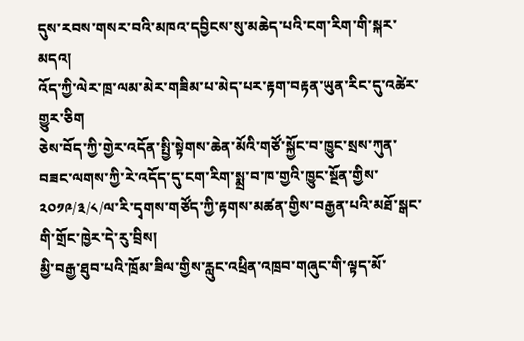དུས་རབས་གསར་བའི་མཁའ་དབྱིངས་སུ་མཆེད་པའི་ངག་རིག་གི་སྐར་མདའ།
འོད་ཀྱི་ལེར་ཁྲ་ལམ་མེར་གཟིམ་པ་མེད་པར་རྟག་བརྟན་ཡུན་རིང་དུ་འཚེར་གྱུར་ཅིག
ཅེས་བོད་ཀྱི་གྱེར་འདོན་སྤྱི་སྟེགས་ཆེན་མོའི་གཙོ་སྐྱོང་བ་ཁྱུང་སྲས་ཀུན་བཟང་ལགས་ཀྱི་རེ་འདོད་དུ་ངག་རིག་སྨྲ་བ་ཁ་གྱའི་ཁྱུང་སྔོན་གྱིས་༢༠༡༩/༣/༨/ལ་རི་དྭགས་གཙོད་ཀྱི་རྟགས་མཚན་གྱིས་བརྒྱན་པའི་མཐོ་སྒང་གི་གྲོང་ཁྱེར་དེ་རུ་བྲིས།
མྱི་བརྒྱ་ཐུབ་པའི་ཁྲོམ་ཟིལ་གྱིས་རླུང་འཕྲིན་འཁྲབ་གཞུང་གི་ལྟད་མོ་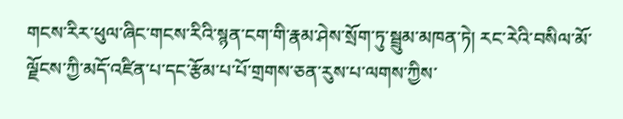གངས་རིར་ཕུལ་ཞིང་གངས་རིའི་སྙན་ངག་གི་རྣམ་ཤེས་སྲོག་ཏུ་སྦྲུམ་མཁན་ཏེ། རང་རེའི་བསིལ་མོ་ལྗོངས་ཀྱི་མདོ་འཛིན་པ་དང་རྩོམ་པ་པོ་གྲགས་ཅན་རུས་པ་ལགས་ཀྱིས་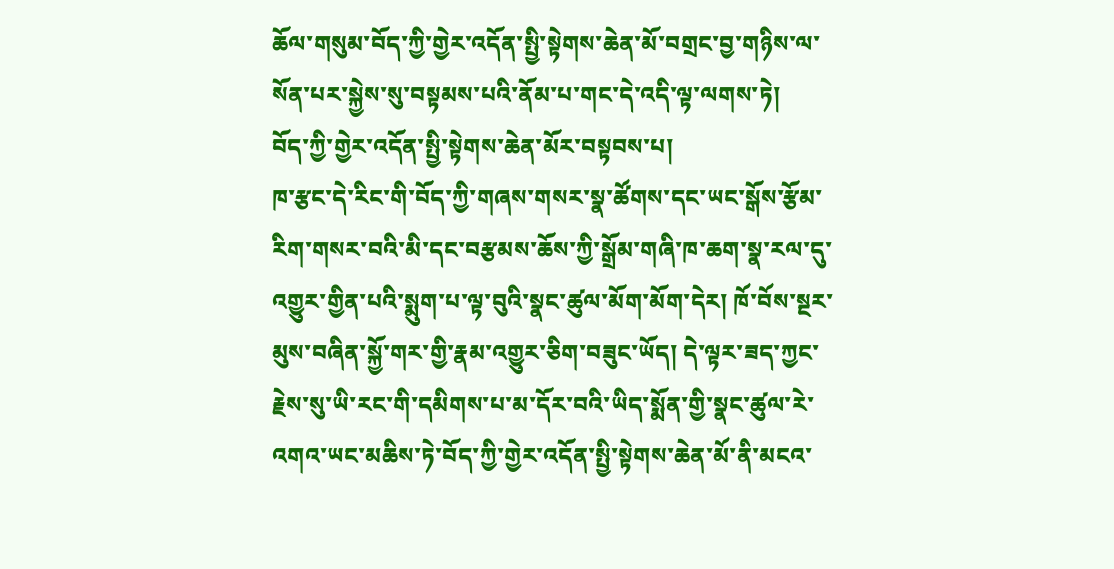ཆོལ་གསུམ་བོད་ཀྱི་གྱེར་འདོན་སྤྱི་སྟེགས་ཆེན་མོ་བགྲང་བྱ་གཉིས་ལ་སོན་པར་སྐྱེས་སུ་བསྟམས་པའི་ནོམ་པ་གང་དེ་འདི་ལྟ་ལགས་ཏེ།
བོད་ཀྱི་གྱེར་འདོན་སྤྱི་སྟེགས་ཆེན་མོར་བསྟབས་པ།
ཁ་རྩང་དེ་རིང་གི་བོད་ཀྱི་གཞས་གསར་སྣ་ཚོགས་དང་ཡང་སྒོས་རྩོམ་རིག་གསར་བའི་མི་དང་བརྩམས་ཆོས་ཀྱི་སྒྲོམ་གཞི་ཁ་ཆག་སྣ་རལ་དུ་འགྱུར་གྱིན་པའི་སྨུག་པ་ལྟ་བུའི་སྣང་ཚུལ་མོག་མོག་དེར། ཁོ་བོས་སྔར་མུས་བཞིན་སྐྱོ་གར་གྱི་རྣམ་འགྱུར་ཅིག་བཟུང་ཡོད། དེ་ལྟར་ཟད་ཀྱང་རྗེས་སུ་ཡི་རང་གི་དམིགས་པ་མ་དོར་བའི་ཡིད་སྨོན་གྱི་སྣང་ཚུལ་རེ་འགའ་ཡང་མཆིས་ཏེ་བོད་ཀྱི་གྱེར་འདོན་སྤྱི་སྟེགས་ཆེན་མོ་ནི་མངའ་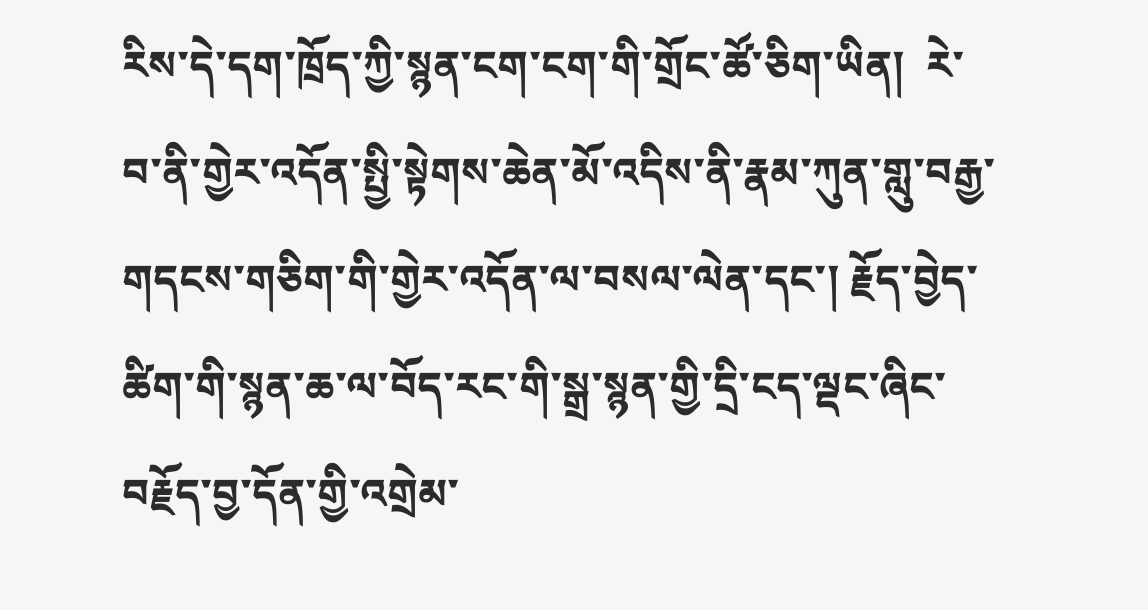རིས་དེ་དག་ཁྲོད་ཀྱི་སྙན་ངག་ངག་གི་གྲོང་ཚོ་ཅིག་ཡིན།  རེ་བ་ནི་གྱེར་འདོན་སྤྱི་སྟེགས་ཆེན་མོ་འདིས་ནི་རྣམ་ཀུན་གླུ་བརྒྱ་གདངས་གཅིག་གི་གྱེར་འདོན་ལ་བསལ་ལེན་དང་། རྗོད་བྱེད་ཚིག་གི་སྙན་ཆ་ལ་བོད་རང་གི་སྒྲ་སྙན་གྱི་དྲི་ངད་ལྡང་ཞིང་བརྗོད་བྱ་དོན་གྱི་འགྲེམ་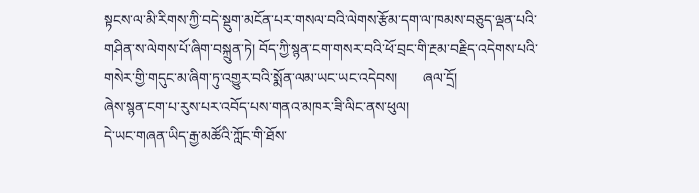སྟངས་ལ་མི་རིགས་ཀྱི་བདེ་སྡུག་མངོན་པར་གསལ་བའི་ལེགས་རྩོམ་དག་ལ་ཁམས་བཅུད་ལྡན་པའི་གཤིན་ས་ལེགས་པོ་ཞིག་བསྐྲུན་ཏེ། བོད་ཀྱི་སྙན་ངག་གསར་བའི་ཕོ་བྲང་གི་རྔམ་བརྗིད་འདེགས་པའི་གསེར་གྱི་གདུང་མ་ཞིག་ཏུ་འགྱུར་བའི་སྨོན་ལམ་ཡང་ཡང་འདེབས།       ཞལ་དྲོ།
ཞེས་སྙན་ངག་པ་རུས་པར་འབོད་པས་གནའ་མཁར་ཟི་ལིང་ནས་ཕུལ།
དེ་ཡང་གཞན་ཡིད་རྒྱ་མཚོའི་ཀློང་གི་ཐོས་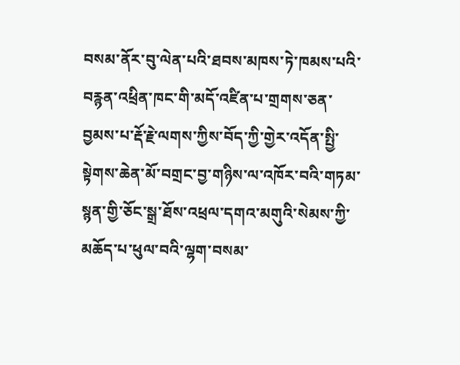བསམ་ནོར་བུ་ལེན་པའི་ཐབས་མཁས་ཏེ་ཁམས་པའི་བརྙན་འཕྲིན་ཁང་གི་མདོ་འཛིན་པ་གྲགས་ཅན་བྱམས་པ་རྡོ་རྗེ་ལགས་ཀྱིས་བོད་ཀྱི་གྱེར་འདོན་སྤྱི་སྟེགས་ཆེན་མོ་བགྲང་བྱ་གཉིས་ལ་འཁོར་བའི་གཏམ་སྙན་གྱི་ཅོང་སྒྲ་ཐོས་འཕྲལ་དགའ་མགུའི་སེམས་ཀྱི་མཆོད་པ་ཕུལ་བའི་ལྷག་བསམ་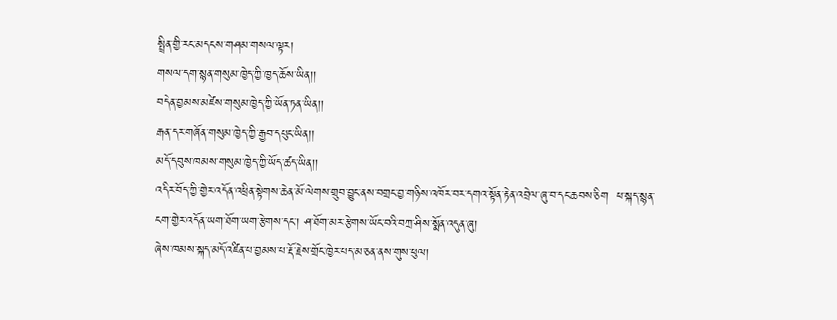སྤྲིན་གྱི་རང་མདངས་གཤམ་གསལ་ལྟར།
གསལ་དག་སྙན་གསུམ་ཁྱེད་ཀྱི་ཁྱད་ཆོས་ཡིན།།
བདེན་བྱམས་མཛེས་གསུམ་ཁྱེད་ཀྱི་ཡོན་ཏན་ཡིན།།
རྒན་དར་གཞོན་གསུམ་ཁྱེད་ཀྱི་རྒྱབ་དཔུང་ཡིན།།
མདོ་དབུས་ཁམས་གསུམ་ཁྱེད་ཀྱི་ཡོད་ཚད་ཡིན།།
འདིར་བོད་ཀྱི་གྱེར་འདོན་འཕྲིན་སྟེགས་ཆེན་མོ་ལེགས་གྲུབ་བྱུང་ནས་བགྲང་བྱ་གཉིས་འཁོར་བར་དགའ་སྟོན་རྟེན་འབྲེལ་ཞུ་བ་དང་ཆབས་ཅིག  ཕ་སྐད་སྙན་ངག་གྱེར་འདོན་ཡག་ཐོག་ཡག་རྩེགས་དང་། ཤ་ཐོག་མར་རྩེགས་ཡོང་བའི་བཀྲ་ཤིས་སྨོན་འདུན་ཞུ།
ཞེས་ཁམས་སྐད་མདོ་འཛིན་པ་བྱམས་པ་རྡོ་རྗེས་གྲོང་ཁྱེར་པད་མ་ཅན་ནས་གུས་ཕུལ།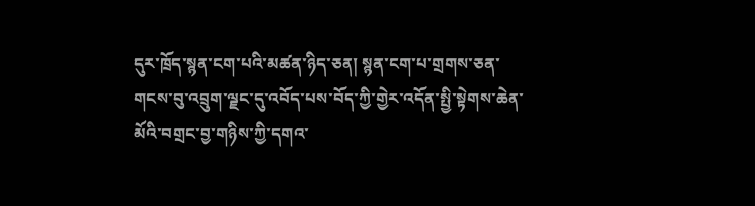དུར་ཁྲོད་སྙན་ངག་པའི་མཚན་ཉིད་ཅན། སྙན་ངག་པ་གྲགས་ཅན་གངས་བུ་འབྲུག་ལྗང་དུ་འབོད་པས་བོད་ཀྱི་གྱེར་འདོན་སྤྱི་སྟེགས་ཆེན་མོའི་བགྲང་བྱ་གཉིས་ཀྱི་དགའ་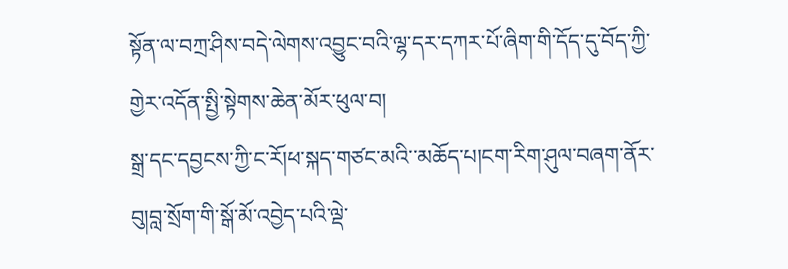སྟོན་ལ་བཀྲ་ཤིས་བདེ་ལེགས་འབྱུང་བའི་ལྷ་དར་དཀར་པོ་ཞིག་གི་དོད་དུ་བོད་ཀྱི་གྱེར་འདོན་སྤྱི་སྟེགས་ཆེན་མོར་ཕུལ་བ།
སྒྲ་དང་དབྱངས་ཀྱི་ང་རོ།ཕ་སྐད་གཙང་མའི་་མཆོད་པ།ངག་རིག་ཤུལ་བཞག་ནོར་བུ།བླ་སྲོག་གི་སྒོ་མོ་འབྱེད་པའི་ལྡེ་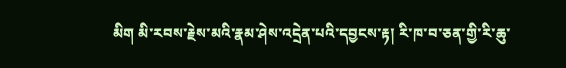མིག མི་རབས་རྗེས་མའི་རྣམ་ཤེས་འདྲེན་པའི་དབྱངས་རྟ། རི་ཁ་བ་ཅན་གྱི་རི་ཆུ་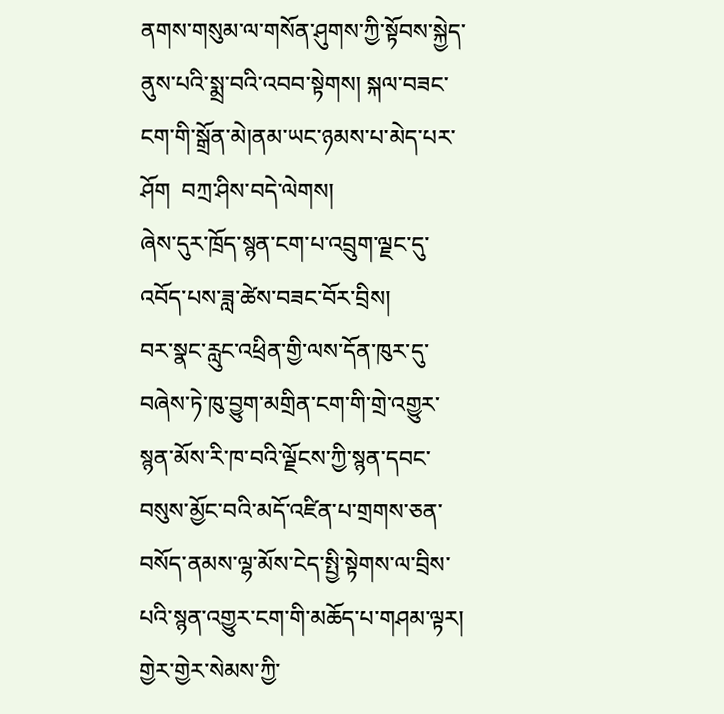ནགས་གསུམ་ལ་གསོན་ཤུགས་ཀྱི་སྟོབས་སྐྱེད་ནུས་པའི་སྨྲ་བའི་འབབ་སྟེགས། སྐལ་བཟང་ངག་གི་སྒྲོན་མེ།ནམ་ཡང་ཉམས་པ་མེད་པར་ཤོག  བཀྲ་ཤིས་བདེ་ལེགས།
ཞེས་དུར་ཁྲོད་སྙན་ངག་པ་འབྲུག་ལྗང་དུ་འབོད་པས་ཟླ་ཚེས་བཟང་བོར་བྲིས།
བར་སྣང་རླུང་འཕྲིན་གྱི་ལས་དོན་ཁུར་དུ་བཞེས་ཏེ་ཁུ་བྱུག་མགྲིན་ངག་གི་གྲེ་འགྱུར་སྙན་མོས་རི་ཁ་བའི་ལྗོངས་ཀྱི་སྙན་དབང་བསུས་མྱོང་བའི་མདོ་འཛིན་པ་གྲགས་ཅན་བསོད་ནམས་ལྷ་མོས་ངེད་སྤྱི་སྟེགས་ལ་བྲིས་པའི་སྙན་འགྱུར་ངག་གི་མཆོད་པ་གཤམ་ལྟར།
གྱེར་གྱེར་སེམས་ཀྱི་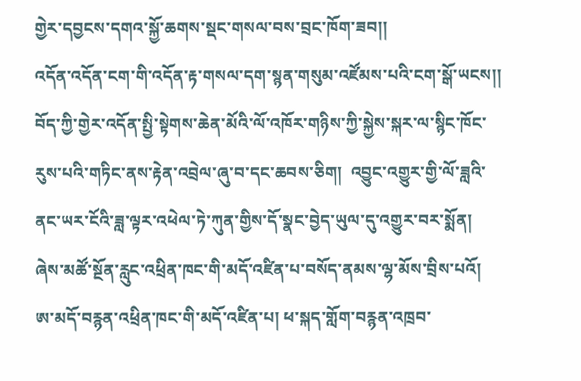གྱེར་དབྱངས་དགའ་སྐྱོ་ཆགས་སྡང་གསལ་བས་བྲང་ཁོག་ཟབ།།
འདོན་འདོན་ངག་གི་འདོན་རྟ་གསལ་དག་སྙན་གསུམ་འཛོམས་པའི་ངག་སྒོ་ཡངས།།
བོད་ཀྱི་གྱེར་འདོན་སྤྱི་སྟེགས་ཆེན་མོའི་ལོ་འཁོར་གཉིས་ཀྱི་སྐྱེས་སྐར་ལ་སྙིང་ཁོང་རུས་པའི་གཏིང་ནས་རྟེན་འབྲེལ་ཞུ་བ་དང་ཆབས་ཅིག།  འབྱུང་འགྱུར་གྱི་ལོ་ཟླའི་ནང་ཡར་ངོའི་ཟླ་ལྟར་འཕེལ་ཏེ་ཀུན་གྱིས་དོ་སྣང་བྱེད་ཡུལ་དུ་འགྱུར་བར་སྨོན།
ཞེས་མཚོ་སྔོན་རླུང་འཕྲིན་ཁང་གི་མདོ་འཛིན་པ་བསོད་ནམས་ལྷ་མོས་བྲིས་པའོ།
ཨ་མདོ་བརྙན་འཕྲིན་ཁང་གི་མདོ་འཛིན་པ། ཕ་སྐད་གློག་བརྙན་འཁྲབ་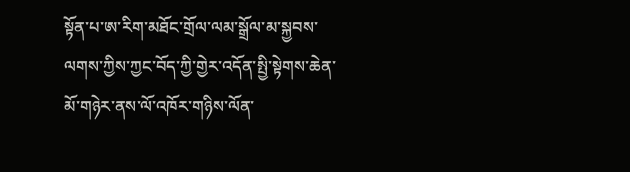སྟོན་པ་ཨ་རིག་མཐོང་གྲོལ་ལམ་སྒྲོལ་མ་སྐྱབས་ལགས་ཀྱིས་ཀྱང་བོད་ཀྱི་གྱེར་འདོན་སྤྱི་སྟེགས་ཆེན་མོ་གཉེར་ནས་ལོ་འཁོར་གཉིས་ལོན་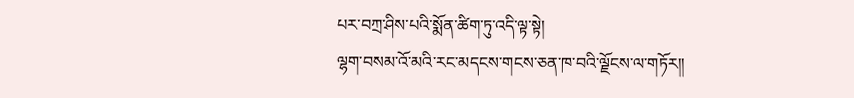པར་བཀྲ་ཤིས་པའི་སྨོན་ཚིག་ཏུ་འདི་ལྟ་སྟེ།
ལྷག་བསམ་འོ་མའི་རང་མདངས་གངས་ཅན་ཁ་བའི་ལྗོངས་ལ་གཏོར།།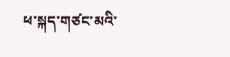ཕ་སྐད་གཙང་མའི་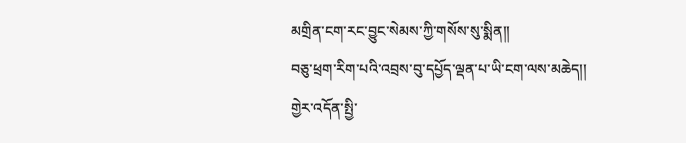མགྲིན་ངག་རང་བྱུང་སེམས་ཀྱི་གསོས་སུ་སྨིན།།
བཅུ་ཕྲག་རིག་པའི་འབྲས་བུ་དཔྱོད་ལྡན་པ་ཡི་ངག་ལས་མཆེད།།
གྱེར་འདོན་སྤྱི་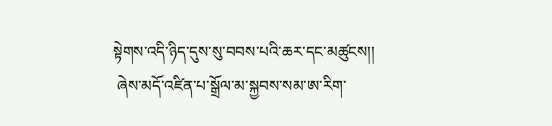སྟེགས་འདི་ཉིད་དུས་སུ་བབས་པའི་ཆར་དང་མཚུངས།།
 ཞེས་མདོ་འཛིན་པ་སྒྲོལ་མ་སྐྱབས་སམ་ཨ་རིག་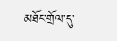མཐོང་གྲོལ་དུ་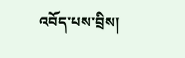འབོད་པས་བྲིས།